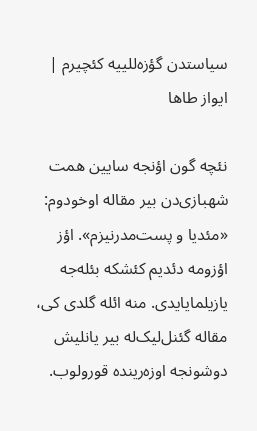سیاستدن گؤزه‌للییه کئچیرم | ايواز طاها

نئچه گون اؤنجه سایین همت شهبازی‌دن بیر مقاله اوخودوم: «مئدیا و پست‌مدرنیزم». اؤز اؤزومه دئدیم کئشکه بئله‌جه یازیلمایایدی. منه ائله گلدی کی، مقاله گئنل‌لیک‌له بیر یانلیش دوشونجه اوزه‌رینده قورولوب.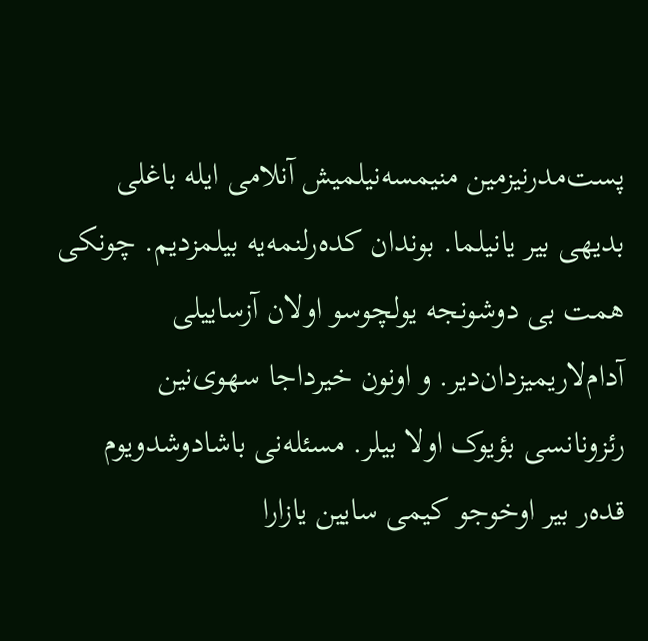پست‌مدرنیزمین منیمسه‌نیلمیش آنلامی ایله باغلی بدیهی بیر یانیلما. بوندان کده‌رلنمه‌یه بیلمزدیم. چونکی همت بی دوشونجه‌ یولچوسو اولان آزساییلی آدام‌لاریمیزدان‌دیر. و اونون خیرداجا سهوی‌نین رئزونانسی بؤیوک اولا بیلر. مسئله‌نی باشادوشدویوم قده‌ر بیر اوخوجو کیمی سایین یازارا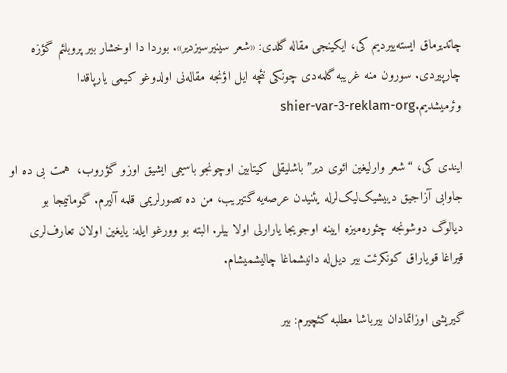چاتدیرماق ایسته‌ییردیم کی، ایکینجی مقاله گلدی: «شعر سینیرسیزدیر». بوردا دا اوخشار بیر پروبلئم گؤزه چارپیردی. سورون منه غریبه گلمه‌دی چونکی نئچه ایل اؤنجه مقاله‌نی اولدوغو کیمی یارپاقدا وئرمیشدیم.shier-var-3-reklam-org

ایندی کی، “شعر وارلیغین ائوی دیر” باشلیقلی کیتابین اوچونجو باسیمی ایشیق اوزو گؤروب،  همت بی ده او جاوابی آزاجیق دییشیک‌لیک‌لرله یئنیدن عرصه‌یه گتیریب، من ده تصورلریمی قلمه آلیرم. گومانیمجا بو دیالوگ دوشونجه چئوره‌میزه ایینه اوجویجا یارارلی اولا بیلر. البته بو وورغو ایله: یایغین اولان تعارف‌لری قیراغا قویاراق کونکرئت بیر دیل‌له دانیشماغا چالیشمیشام.

گیریشی اوزاتمادان بیرباشا مطلبه کئچیرم: بیر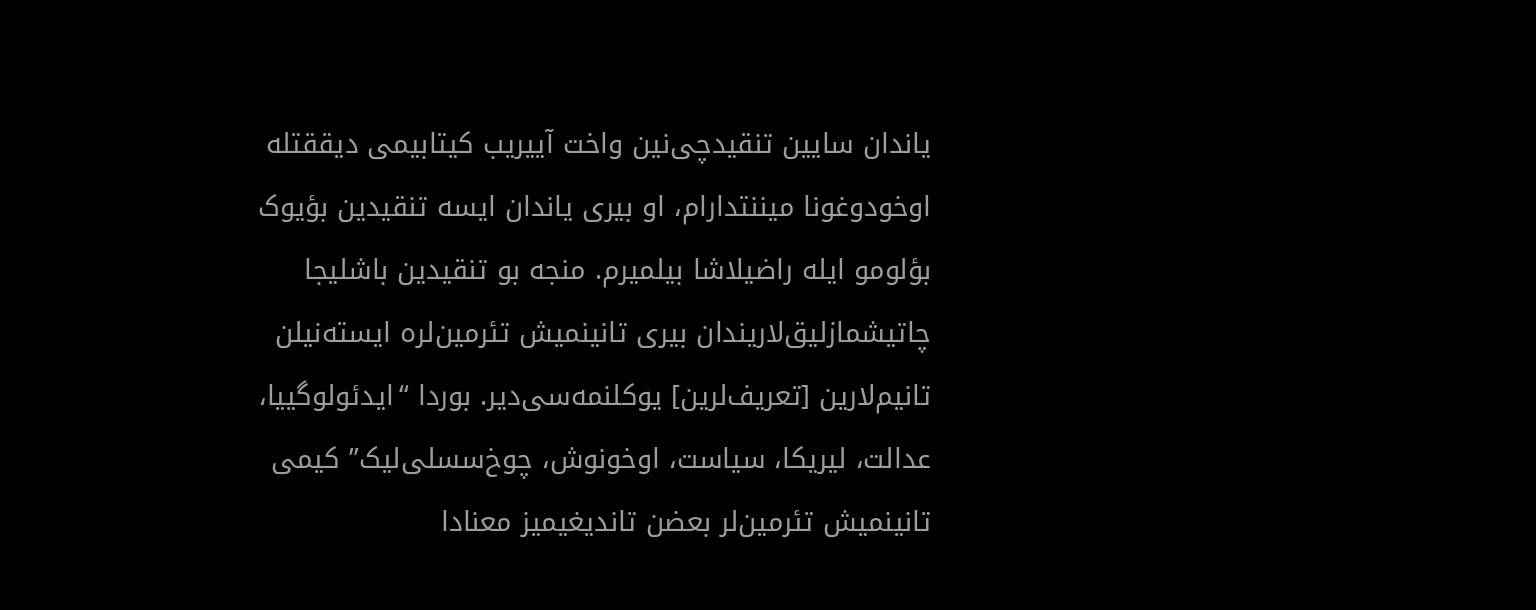یاندان سایین تنقیدچی‌نین واخت آییریب کیتابیمی دیققتله اوخودوغونا میننتدارام، او بیری یاندان ایسه تنقیدین بؤیوک بؤلومو ایله راضیلاشا بیلمیرم. منجه بو تنقیدین باشلیجا چاتیشمازلیق‌لاریندان بیری تانینمیش تئرمین‌لره ایسته‌نیلن تانیم‌لارین [تعریف‌لرین] یوکلنمه‌سی‌دیر. بوردا “ایدئولوگییا، عدالت، لیریکا، سیاست، اوخونوش، چوخ‌سسلی‌لیک” کیمی تانینمیش تئرمین‌لر بعضن تاندیغیمیز معنادا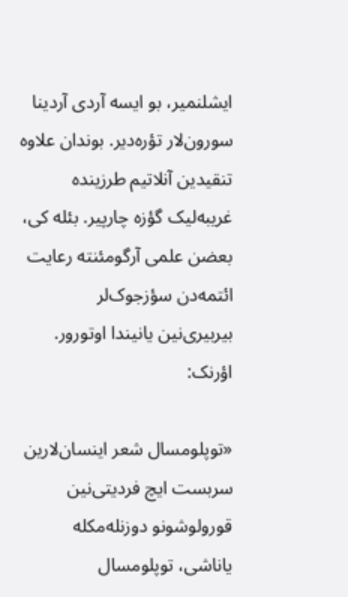ایشلنمیر، بو ایسه آردی ‌آردینا سورون‌لار تؤره‌دیر. بوندان علاوه تنقیدین آنلاتیم طرزینده غریبه‌لیک گؤزه چارپیر. بئله کی، بعضن علمی آرگومئنته رعایت ائتمه‌دن سؤزجوک‌لر بیربیری‌نین یانیندا اوتورور. اؤرنک:

«توپلومسال شعر اینسان‌لارین سربست ایچ فردیتی‌نین قورولوشونو دوزنله‌مکله یاناشی، توپلومسال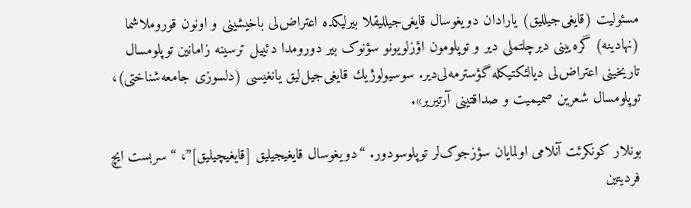مسئولیت (قایغی‌جیللیق) یارادان دویغوسال قایغی‌جیللیقلا بیرلیکده اعتراض‌لی باخیشینی و اونون قوروملاشما (نهادینه) گره‌یینی دیرچلتملی دیر و توپلومون اؤزلویونو سؤنوک بیر دورومدا دئییل ترسینه زامانین توپلومسال تاریخینی اعتراض‌لی دیالئکتیکله گؤسترمه‌لی‌دیر. سوسيولوژيك قایغی‌جیل‌لیق یانغیسی (دلسوزی جامعه‌شناختی)، توپلومسال شعرین صمیمیت و صداقتینی آرتیریر».

بونلار کونکرئت آنلامی اولمایان سؤزجوک‌لر توپلوسودور. “دویغوسال قایغیجیلیق [قایغیچیلیق]”، “سربست ایچ فردیتین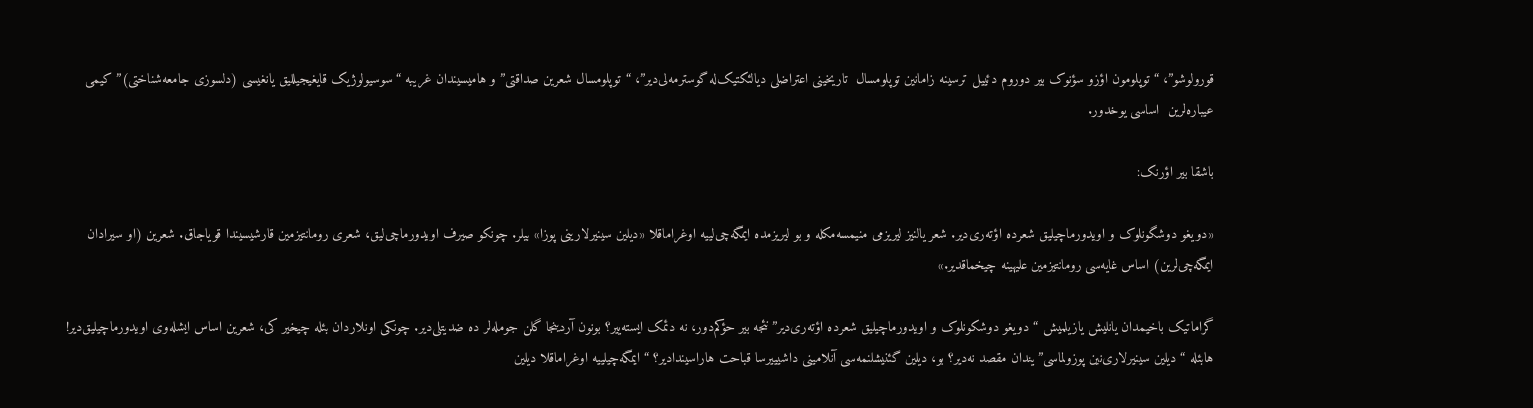قورولوشو”، “توپلومون اؤزو سؤنوک بیر دوروم دئییل ترسینه زامانین توپلومسال  تاریخینی اعتراضلی دیالئکتیک‌له گوسترمه‌لی‌دیر”، “توپلومسال شعرین صداقتی” و هامیسیندان غریبه “سوسیولوژیک قایغیجیللیق یانغیسی (دلسوزی جامعه‌شناختی)” کیمی عیباره‌لرین  اساسی یوخدور.

باشقا بیر اؤرنک:

«دویغو دوشگونلوک و اویدورماچیلیق شعرده اؤته‌ری‌دیر. شعر یالنیز لیریزمی منیمسه‌مکله و بو لیریزمده ایمگه‌چی‌لییه اوغراماقلا «دیلین ‌سینیرلارینی پوزا» بیلر. چونکو صیرف اویدورماچی‌لیق، شعری رومانتیزمین قارشیسیندا قویاجاق. شعرین (او سیرادان ایمگه‌چی‌‌لرین) اساس غایه‌سی رومانتیزمین علیهینه چیخماقدیر.»

گراماتیک باخیمدان یانلیش یازیلمیش “دویغو دوشکونلوک و اویدورماچیلیق شعرده اؤته‌ری‌دیر” نئجه بیر حؤکم‌دور، نه دئمک ایسته‌ییر؟ بونون آردینجا گلن جومله‌لر ده ضدیتلی‌دیر. چونکی اونلاردان بئله چیخیر کی، شعرین اساس ایشله‌وی اویدورماچیلیق‌دیر! هابئله “دیلین سینیرلاری‌نین پوزولماسی”یندان مقصد نه‌دیر؟ بو، دیلین گئنیشلنمه‌سی آنلامینی داشیییرسا قباحت هاراسیندادیر؟ “ایمگه‌چیلییه اوغراماقلا دیلین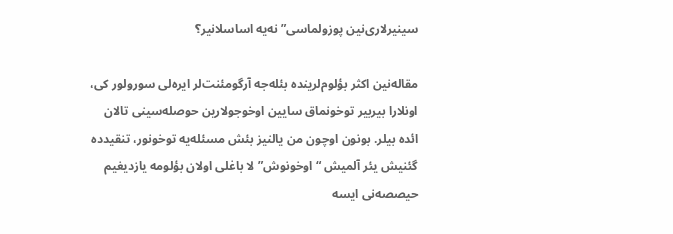سینیرلاری‌نین پوزولماسی” نه‌یه اساسلانیر؟

مقاله‌نین اکثر بؤلوم‌لرینده بئله‌جه آرگومئنت‌لر ایره‌لی سورولور کی، اونلارا بیربیر توخونماق سایین اوخوجولارین حوصله‌سینی تالان ائده بیلر. بونون اوچون من یالنیز بئش مسئله‌یه توخونور، تنقیدده گئنیش یئر آلمیش “اوخونوش”لا باغلی اولان بؤلومه یازدیغیم حیصصه‌نی ایسه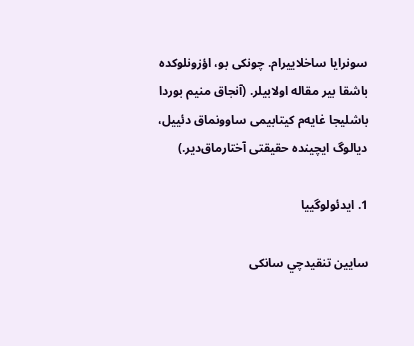سونرایا ساخلاییرام. چونکی بو، اؤزونلوکده باشقا بیر مقاله اولابیلر. (آنجاق منیم بوردا باشلیجا غایه‌م کیتابیمی ساوونماق دئییل، دیالوگ ایچینده حقیقتی آختارماق‌دیر.)

1. ایدئولوگییا

سایین تنقيدچي سانکی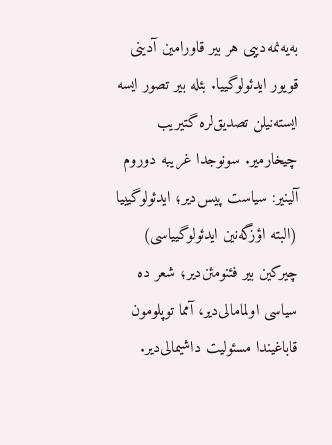به‌یه‌نمه‌‌دییی هر بیر قاورامین آدینی قویور ایدئولوگییا. بئله بیر تصور ایسه ایسته‌نیلن تصدیق‌لره گتیریب چیخارمیر. سونوجدا غریبه دوروم آلینیر: سیاست پیس‌دیر؛ ایدئولوگیییا (البته اؤزگه‌نین ایدئولوگییاسی) چیرکین بیر فئنومئن‌دیر؛ شعر ده سیاسی اولمامالی‌دیر، آمما توپلومون قاباغیندا مسئولیت داشیمالی‌دیر.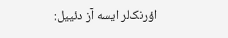اؤرنک‌لر ایسه آز دئییل: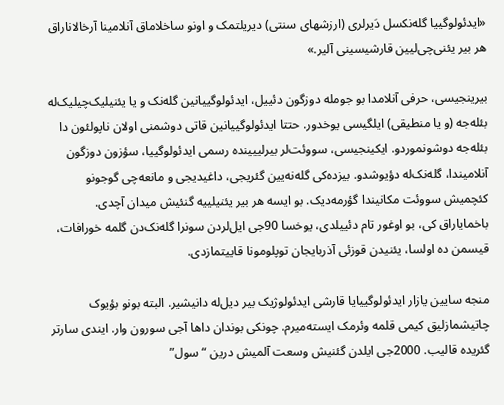«ایدئولوگییا گله‌نكسل دَیرلری (ارزشهای سنتی) دیریلتمک و اونو ساخلاماق آنلامینا آرخالاناراق هر بیر یئنی‌چی‌لیین قارشیسینی آلیر.»

بیرینجیسی، حرفی آنلامدا بو جومله دوزگون دئییل، ایدئولوگییانین گله‌نک و یا یئنیلیک‌چیلیک‌له بئله‌جه (و یا منطیقی) ایلگیسی یوخدور. حتتا ایدئولوگییانین قاتی دوشمنی اولان ناپولئون دا بئله‌جه دوشونموردو. ایکینجیسی، سووئت‌لر بیرلییینده رسمی ایدئولوگییا، سؤزون دوزگون آنلامیندا، گله‌نک‌له دؤیوشدو. بیزده‌کی گله‌نه‌یین گئریجی، داغیدیجی و مانعه‌چی گوجونو کئچمیش سووئت مکانیندا گؤرمه‌دیک. بو ایسه هر بیر یئنیلییه گنئیش میدان آچدی. باخمایاراق کی، بو اوغور تام دئییلدی، یوخسا 90جی ایل‌لردن سونرا گله‌نک‌دن گلمه خورافات، قیسمن ده اولسا، یئنیدن قوزئی آذربایجان توپلومونا قاییتمازدی.

منجه سایین یازار ایدئولوگییایا قارشی ایدئولوژیک بیر دیل‌له دانیشیر. البته بونو بؤیوک چاتیشمازلیق کیمی قلمه وئرمک ایسته‌میرم. چونکی بوندان داها آجی سورون وار. ایندی سارتر گئریده قالیب. 2000جی ایلدن گئنیش وسعت آلمیش درین “سول”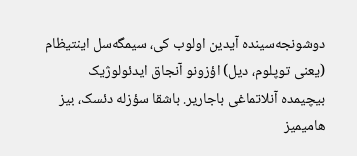دوشونجه‌سینده آیدین اولوب کی، سیمگه‌سل اینتیظام (یعنی توپلوم، دیل) اؤزونو آنجاق ایدئولوژیک بیچیمده آنلاتماغی باجاریر. باشقا سؤزله دئسک، بیز هامیمیز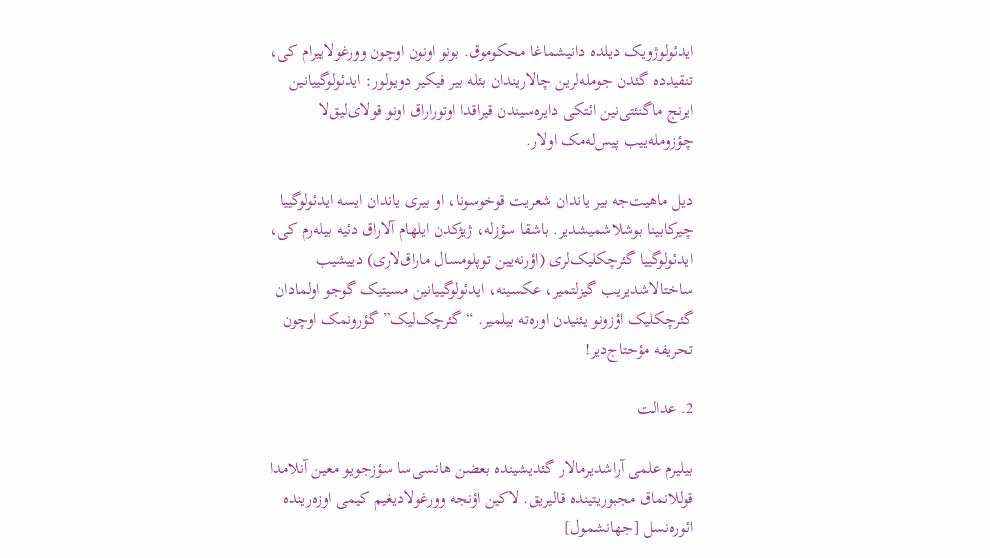ایدئولوژویک دیلده دانیشماغا محکوموق. بونو اونون اوچون وورغولاییرام کی، تنقیدده گئدن جومله‌لرین چالاریندان بئله بیر فیکیر دویولور: ایدئولوگییانین ایرنج ماگنئتی‌نین ائتکی دایره‌سیندن قیراقدا اوتوراراق اونو قولای‌لیق‌لا چؤزومله‌ییب پیس‌له‌مک اولار.

دیل ماهیت‌جه بیر یاندان شعریت قوخوسونا، او بیری یاندان ایسه ایدئولوگییا چیرکابینا بوشلاشمیشدیر. باشقا سؤزله، ژیژکدن ایلهام آلاراق دئیه بیله‌رم کی، ایدئولوگییا گئرچکلیک‌لری (اؤرنه‌یین توپلومسال ماراق‌لاری) دییشیب ساختالاشدیریب گیزلتمیر، عکسینه، ایدئولوگییانین مسیتیک گوجو اولمادان گئرچکلیک اؤزونو یئنیدن اوره‌ته‌ بیلمیر. “گئرچک‌لیک” گؤرونمک اوچون تحریفه مؤحتاج‌دیر!

2. عدالت

بیلیرم علمی آراشدیرمالار گئدیشینده بعضن هانسی‌سا سؤزجویو معین آنلامدا قوللانماق مجبوریتینده قالیریق. لاکین اؤنجه وورغولادیغیم کیمی اوزه‌رینده ائوره‌نسل [جهانشمول]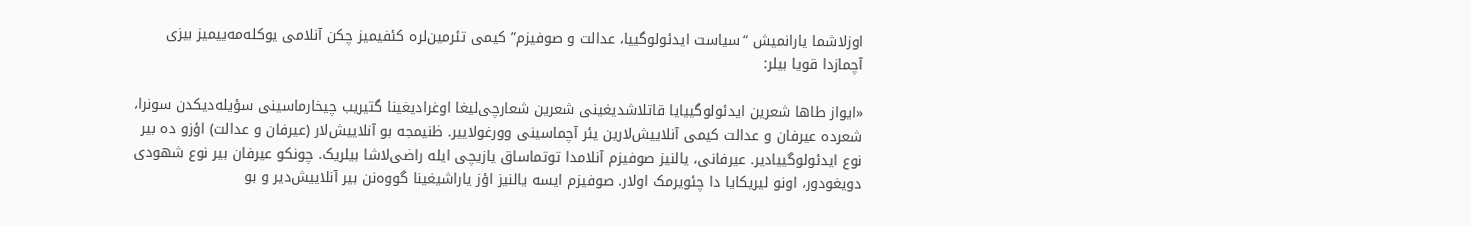اوزلاشما یارانمیش “سیاست ایدئولوگییا، عدالت و صوفیزم” کیمی تئرمین‌لره کئفیمیز چکن آنلامی یوکله‌مه‌ییمیز بیزی آچمازدا قویا بیلر:

«ایواز طاها شعرین ایدئولوگییایا قاتلاشدیغینی شعرین شعارچی‌لیغا اوغرادیغینا گتیریب چیخارماسینی سؤیله‌دیکدن سونرا، شعرده عیرفان و عدالت کیمی آنلاییش‌لارین یئر آچماسینی وورغولاییر. ظنیمجه بو آنلاییش‌لار (عیرفان و عدالت) اؤزو ده بیر نوع ایدئولوگییادیر. عیرفانی، یالنیز صوفیزم آنلامدا توتماساق یازیچی ایله راضی‌لاشا بیلریک. چونكو عیرفان بیر نوع شهودی دویغودور، اونو لیریکایا دا چئویرمک اولار. صوفیزم ایسه یالنیز اؤز یاراشیغینا گووه‌نن بیر آنلاییش‌دیر و بو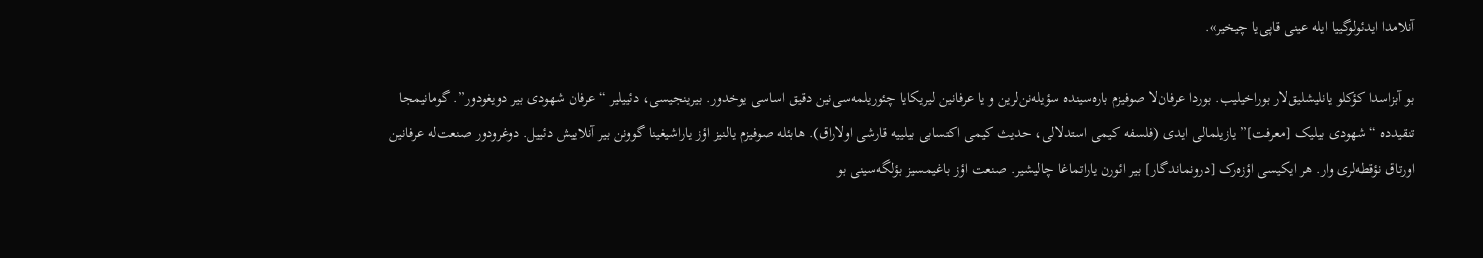آنلامدا ایدئولوگییا ایله عینی قاپی‌یا چیخیر».

بو آبزاسدا کؤکلو یانلیشلیق‌لار بوراخیلیب. بوردا عرفان‌لا صوفیزم باره‌سینده سؤیله‌نن‌لرین و یا عرفانین لیریکایا چئوریلمه‌سی‌نین دقیق اساسی یوخدور. بیرینجیسی، دئییلیر “عرفان شهودی بیر دویغودور”. گومانیمجا تنقیدده “شهودی بیلیک [معرفت]” یازیلمالی ایدی (فلسفه کیمی استدلالی، حدیث کیمی اکتسابی بیلییه قارشی اولاراق). هابئله صوفیزم یالنیز اؤز یاراشیغینا گوونن بیر آنلاییش دئییل. دوغرودور صنعت‌له عرفانین اورتاق نؤقطه‌لری وار. هر ایکیسی اؤزه‌ر‌ک [درونماندگار] بیر ائورن یاراتماغا چالیشیر. صنعت اؤز باغیمسیز بؤلگه‌سینی بو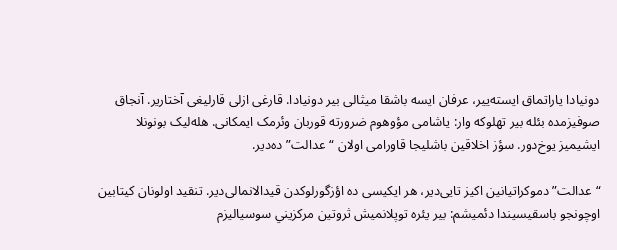دونیادا یاراتماق ایسته‌ییر، عرفان ایسه باشقا میثالی بیر دونیادا. قارغی ازلی قارلیغی آختاریر. آنجاق صوفیزمده بئله بیر تهلوکه وار: یاشامی مؤوهوم ضرورته قوربان وئرمک ایمکانی. هله‌لیک بونونلا ایشیمیز ‌یوخ‌دور. سؤز اخلاقین باشلیجا قاورامی اولان “عدالت”ده‌دیر.

“عدالت” دموکراتیانین اکیز تایی‌دیر، هر ایکیسی ده اؤزگورلوکدن قیدالانمالی‌دیر. تنقید اولونان کیتابین اوچونجو باسقیسیندا دئمیشم: بير يئره توپلانميش ثروتين مرکزيني سوسياليزم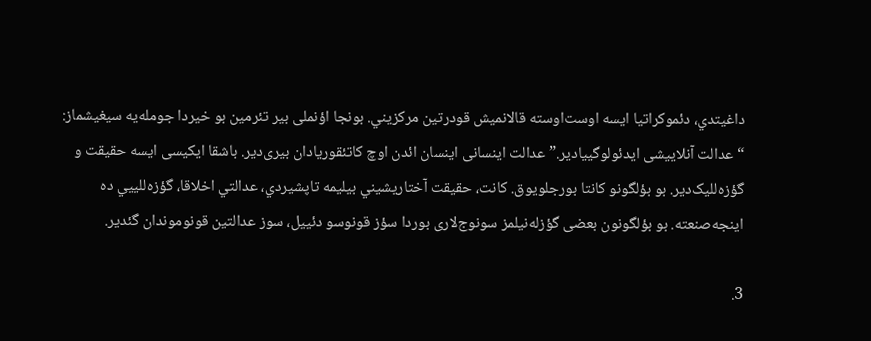داغيتدي، دئموکراتيا ايسه اوست‌اوسته قالانميش قودرتين مرکزيني. بونجا اؤنملی بیر تئرمین بو خیردا جومله‌یه سیغیشماز: “عدالت آنلاییشی ایدئولوگییادیر.” عدالت اینسانی اینسان ائدن اوچ کاتئقوریادان بیری‌دیر. باشقا ایکیسی ایسه حقیقت و گؤزه‌للیک‌دیر. بو بؤلگونو کانتا بورجلویوق. کانت، حقيقت آختاريشيني بيليمه تاپشيردي، عدالتي اخلاقا، گؤزه‌للييي ده اينجه‌صنعته. بو بؤلگونون بعضی گؤزله‌نیلمز سونوج‌لاری بوردا سؤز قونوسو دئییل، سوز عدالتین قونوموندان گئدیر.

3.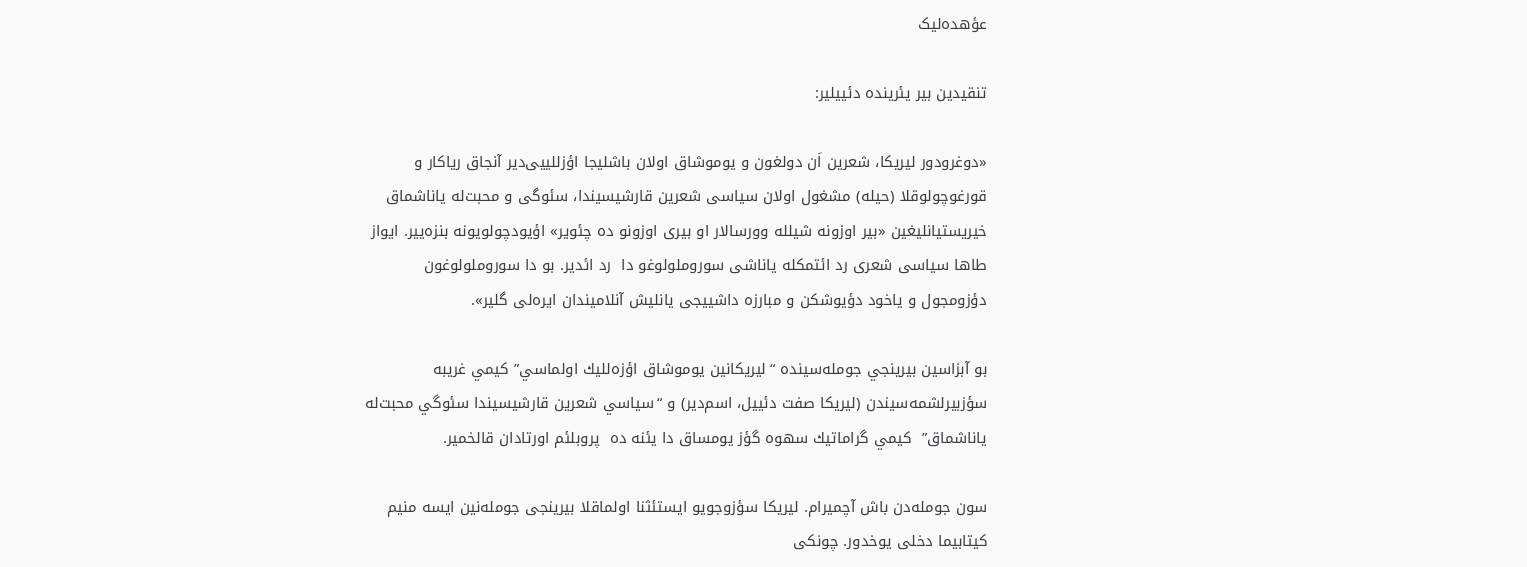عؤهده‌لیک

تنقیدین بیر يئرینده دئییلیر:

«دوغرودور لیریکا، شعرین اَن دولغون و یوموشاق اولان باشلیجا اؤزللییی‌دیر آنجاق ریاکار و قورغوچولوقلا (حیله) مشغول اولان سیاسی شعرین قارشیسیندا، سئوگی و محبت‌له یاناشماق خیریستیانلیغین «بیر اوزونه شیلله وورسالار او بیری اوزونو ده چئویر» اؤیودچولویونه بنزه‌ییر. ایواز طاها سیاسی شعری رد ائتمکله یاناشی سوروملولوغو دا  رد ائدیر. بو دا سوروملولوغون دؤزومجول و یاخود دؤیوشکن و مبارزه داشییجی یانلیش آنلامیندان ایره‌لی گلیر».

بو آبزاسين بيرينجي جومله‌سينده “ليريكانين يوموشاق اؤزه‌لليك اولماسي” كيمي غريبه سؤزبيرلشمه‌سيندن (ليريكا صفت دئييل، اسم‌دير) و “سياسي شعرين قارشيسيندا سئوگي محبت‌له ياناشماق”  كيمي گراماتيك سهوه گؤز يومساق دا يئنه ده  پروبلئم اورتادان قالخمير.

سون جومله‌دن باش آچمیرام. لیریکا سؤزوجویو ایستئثنا اولماقلا بیرینجی جومله‌نین ایسه منیم کیتابیما دخلی یوخدور. چونکی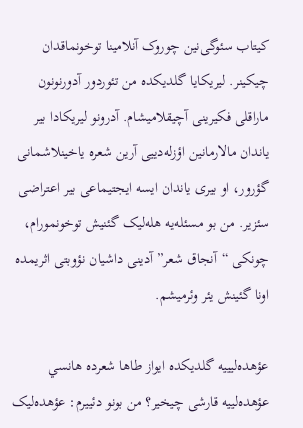کیتاب سئوگی‌نین چوروک آنلامینا توخونماقدان چیکینر. لیریکایا گلدیکده من تئوردور آدورنونون ماراقلی فکیرینی آچیقلامیشام. آدرونو لیریکادا بیر یاندان مالارمانین اؤزله‌دییی آرین شعره یاخینلاشمانی گؤرور، او بیری یاندان ایسه ایجتیماعی بیر اعتراضی سئزیر. من بو مسئله‌یه هله‌لیک گئنیش توخونمورام، چونکی “آنجاق شعر” آدینی داشیان نؤوبتی اثریمده اونا گئینش یئر وئرمیشم.

عؤهده‌لیییه گلدیکده ایواز طاها شعرده هانسي عؤهده‌لییه قارشی چیخیر؟ من بونو دئییرم: عؤهده‌لیک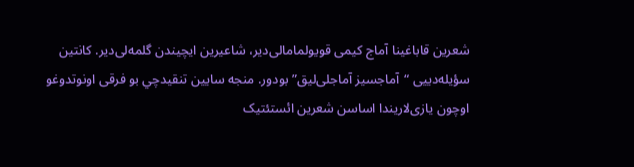شعرین قاباغینا آماج کیمی قویولمامالی‌دیر، شاعیرین ایچیندن گلمه‌لی‌دیر. کانتین سؤیله‌دییی “آماجسیز آماجلی‌لیق” بودور. منجه سايين تنقيدچي بو فرقی اونوتدوغو اوچون یازی‌لاریندا اساسن شعرین ائستئتیک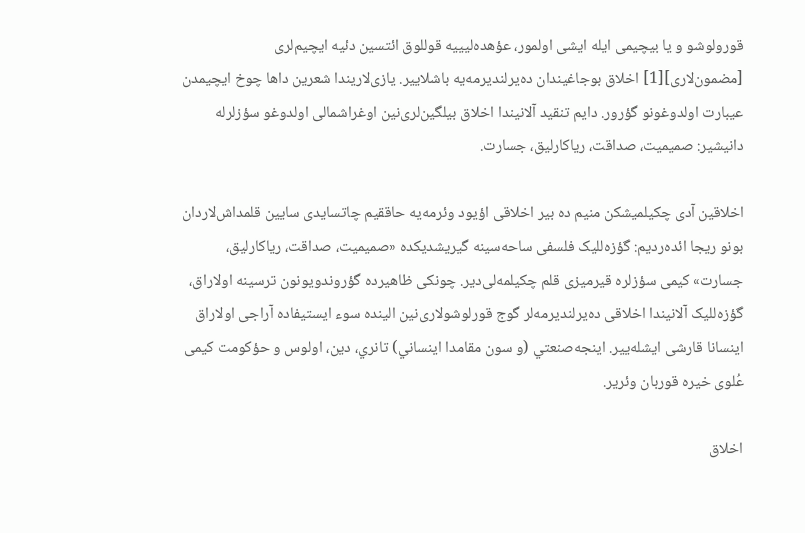قورولوشو و یا بیچیمی ایله ایشی اولمور، عؤهده‌لیییه قوللوق ائتسین دئیه ایچیم‌لری [مضمون‌لاری][1] اخلاق بوجاغیندان ده‌یرلندیرمه‌یه باشلاییر. یازی‌لاریندا شعرین داها چوخ ایچیمدن عیبارت اولدوغونو گؤرور. دایم تنقید آلانیندا اخلاق بیلگین‌لری‌نین اوغراشمالی اولدوغو سؤزلرله دانیشیر: صمیمیت، صداقت، ریاکارلیق، جسارت.

اخلاقین آدی چکیلمیشکن منیم ده بیر اخلاقی اؤیود وئرمه‌یه حاققیم چاتسایدی سایین قلمداش‌لاردان بونو ریجا ائده‌ردیم: گؤزه‌للیک فلسفی ساحه‌سینه گیریشدیکده «صمیمیت، صداقت، ریاکارلیق، جسارت» کیمی سؤزلره قیرمیزی قلم چکیلمه‌‌لی‌دیر. چونکی ظاهیرده گؤروندویونون ترسینه اولاراق، گؤزه‌للیک آلانیندا اخلاقی ده‌یرلندیرمه‌لر گوج قورلوشولاری‌نین الینده سوء ایستیفاده آراجی اولاراق اینسانا قارشی ایشله‌ییر. اينجه‌صنعتي (و سون مقامدا اينساني) تانري، دين، اولوس و حؤکومت کیمی عُلوی خیره قوربان وئریر.

اخلاق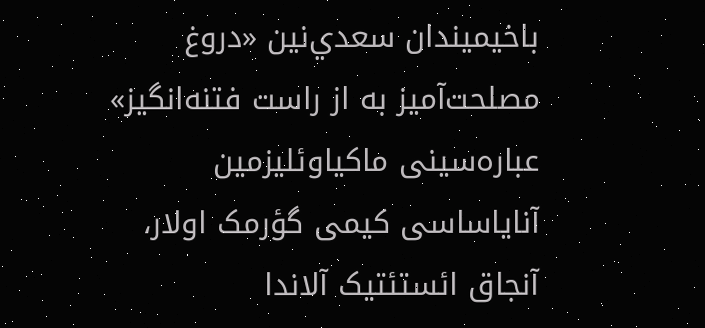باخیمیندان سعدي‌نین «دروغ مصلحت‌آمیز به از راست فتنه‌انگیز» عباره‌‌‌سینی ماکیاوئلیزمین آنایاساسی کیمی گؤرمک اولار، آنجاق ائستئتیک آلاندا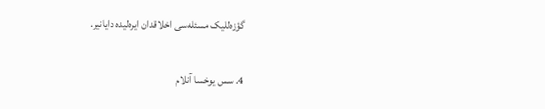گؤزه‌للیک مسئله‌سی اخلاقدان ایره‌لیده دایانیر.

4. سس یوخسا آنلام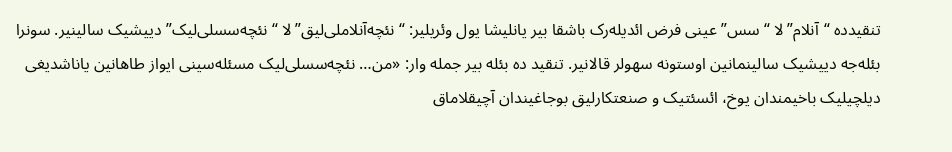تنقیدده “آنلام”لا “سس” عینی فرض ائدیله‌رک باشقا بیر یانلیشا یول وئریلیر: “نئچه‌آنلاملی‌لیق”لا “نئچه‌سسلی‌لیک” دییشیک سالینیر. سونرا بئله‌جه دییشیک سالینمانین اوستونه سهولر قالانیر. تنقيد ده بئله بير جمله وار: «من… نئچه‌سسلی‌لیک مسئله‌سینی ایواز طاهانین یاناشدیغی دیلچیلیک باخیمندان یوخ، ائسئتیک و صنعتکارلیق بوجاغیندان آچیقلاماق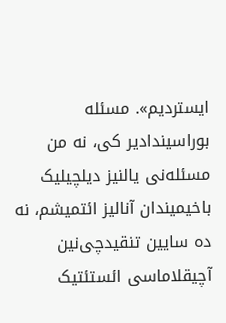ایستردیم». مسئله بوراسیندادیر کی، نه من مسئله‌نی يالنيز دیلچیلیک باخیميندان آنالیز ائتمیشم، نه ده سایین تنقیدچی‌نین آچیقلاماسی‌ ائستئتیک‌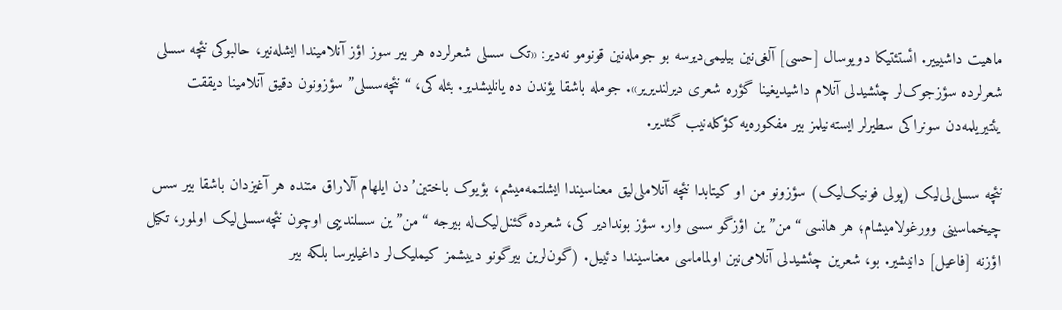ماهیت داشیییر. ائستئتیکا دویوسال [حسی] آلغی‌نین بیلیمی‌دیرسه بو جومله‌نین قونومو نه‌دیر: «تک‌ سسلی شعرلرده هر بیر سوز اؤز آنلامیندا ایشله‌نیر، حالبوکی نئچه سسلی شعرلرده سؤزجوک‌لر چئشیدلی آنلام داشیدیغینا گؤره شعری دیرلندیریر». جومله باشقا یؤندن ده یانلیشدیر. بئله کی، “نئچه‌سسلی” سؤزونون دقیق آنلامینا دیققت یئتیریلمه‌دن سونراکی سطیرلر ایسته‌نیلمز بیر مفکوره‌یه کؤکله‌نیب گئدیر.

نئچه سسلی‌‌لی‌لیک (پولی فونیک‌لیک) سؤزونو من او کیتابدا نئچه آنلاملی‌لیق معناسیندا ایشلتمه‌میشم، بؤیوک باختین’دن ایلهام آلاراق متنده هر آغیزدان باشقا بیر سس چیخماسینی وورغولامیشام؛ هر هانسی “من”ین اؤزگو سسی وار. سؤز بوندادیر کی، شعرده گئنل‌لیک‌له بیرجه “من”ین سسلندییی اوچون نئچه‌سسلی‌‌لیک اولمور، تکیل اؤزنه [فاعیل] دانیشیر. بو، شعرین چئشیدلی آنلامی‌نین اولماماسی معناسیندا دئییل. (گون‌لرین بیرگونو دییشمز کیملیک‌لر داغیلیرسا بلکه بیر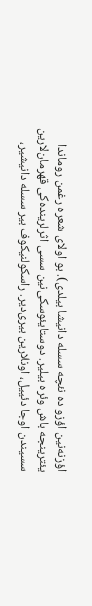اؤزنه‌نین اؤزو ده نئچه سسله دانیشا بیلدی). بو اولای شعره رغمن روماندا یئترینجه باش وئره بیلیر. دوستایئوسکی‌نین سسی اثرلرینده‌کی قهرمان‌لارین سسیندن اوجا دئییل، اونلارین بیری‌دیر. راسکولنیکوف بیر سسله دانیشیر،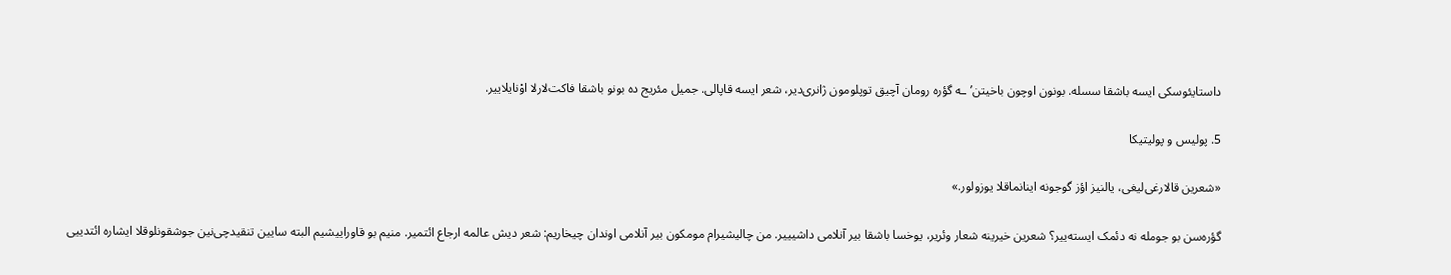داستایئوسکی ایسه باشقا سسله. بونون اوچون باخیتن’ـه گؤره رومان آچیق توپلومون ژانری‌دیر، شعر ایسه قاپالی. جمیل مئریج ده بونو باشقا فاکت‌لارلا اوْنایلاییر.

5. پولیس و پولیتیکا

«شعرین قالارغی‌لیغی، یالنیز اؤز گوجونه اینانماقلا یوزولور.»

گؤره‌سن بو جومله نه دئمک ایسته‌ییر؟ شعرین خیرینه شعار وئریر، یوخسا باشقا بیر آنلامی داشیییر. من چالیشیرام مومکون بیر آنلامی اوندان چیخاریم: شعر دیش عالمه ارجاع ائتمیر. منیم بو قاوراییشیم البته سایین تنقیدچی‌نین جوشقونلوقلا ایشاره ائتدییی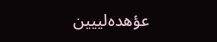عؤهده‌لییین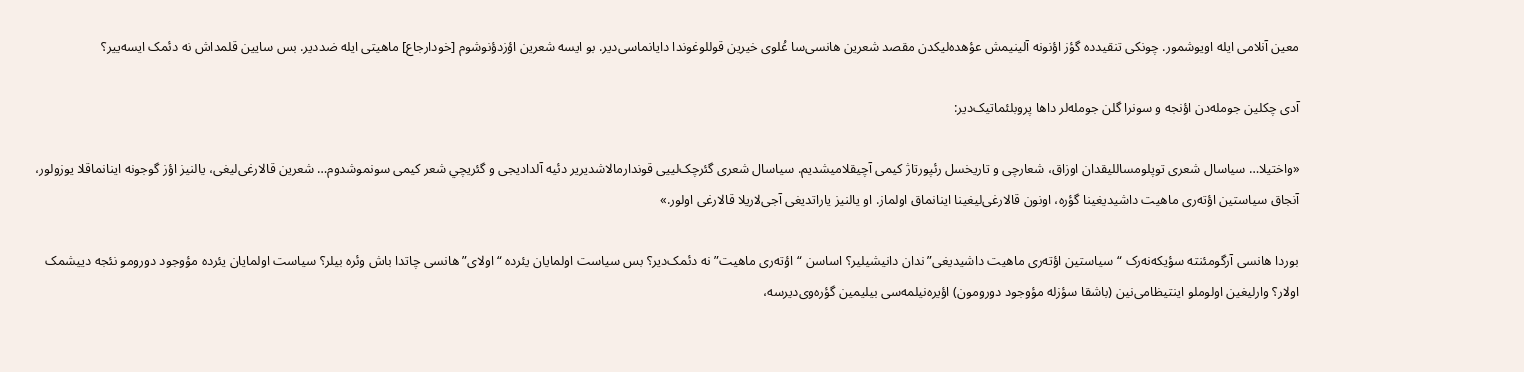معین آنلامی ایله اویوشمور. چونکی تنقیدده گؤز اؤنونه آلینیمش عؤهده‌لیکدن مقصد شعرین هانسی‌سا عُلوی خیرین قوللوغوندا دایانماسی‌دیر. بو ایسه شعرین اؤزدؤنوشوم [خودارجاع] ماهیتی ایله ضددیر. بس سایین قلمداش نه دئمک ایسه‌ییر؟

آدی چکلین جومله‌دن اؤنجه و سونرا گلن جومله‌لر داها پروبلئماتیک‌دیر:

«واختیلا… سیاسال شعری توپلومساللیقدان اوزاق، شعارچی و تاريخسل رئپورتاژ کیمی آچیقلامیشدیم. سیاسال شعری گئرچک‌لییی قوندارمالاشدیریر دئیه آلدادیجی و گئريچي شعر کیمی سونموشدوم… شعرین قالارغی‌لیغی، یالنیز اؤز گوجونه اینانماقلا یوزولور، آنجاق سیاستین اؤته‌ری ماهیت داشیدیغینا گؤره، اونون قالارغی‌لیغینا اینانماق اولماز. او یالنیز یاراتدیغی آجی‌لاریلا قالارغی اولور.»

بوردا هانسی آرگومئنته سؤیکه‌نه‌رک “سیاستین اؤته‌ری ماهیت داشیدیغی”ندان دانیشیلیر؟ اساسن “اؤته‌ری ماهیت” نه دئمک‌دیر؟ بس سیاست اولمایان یئرده “اولای” هانسی چاتدا باش وئره‌ بیلر؟ سیاست اولمایان یئرده مؤوجود دورومو نئجه دییشمک اولار؟ وارلیغین اولوملو اینتیظامی‌نین (باشقا سؤزله مؤوجود دورومون) اؤیره‌نیلمه‌سی بیلیمین گؤره‌وی‌دیرسه،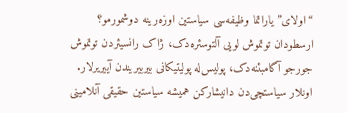“اولای‌” یاراتما وظیفه‌سی سیاستین اوزه‌رینه دوشمورمو؟ ارسطودان توتموش لویی آلتوسئره‌دک، ژاک رانسیئردن توتموش جورجو آگامبئنه‌دک، پولیس‌له پولیتیکانی بیربیریندن آییریرلار. اونلار سیاستچی‌دن دانیشارکن همیشه سیاستین حقیقی آنلامینی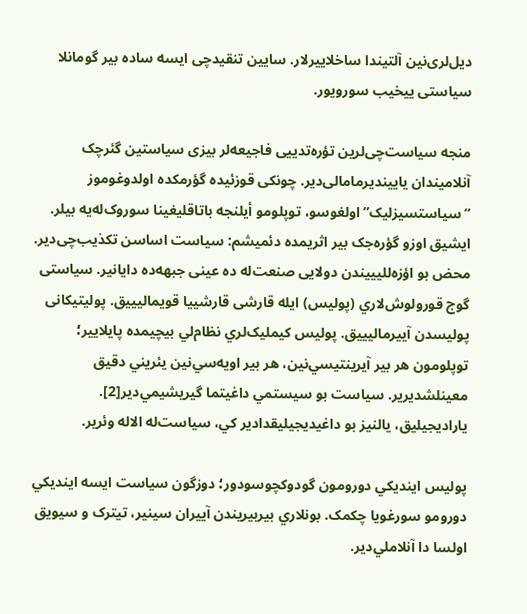دیل‌لری‌نین آلتیندا ساخلاییرلار. سایین تنقیدچی ایسه ساده بیر گومانلا سیاستی ییخیب سورویور.

منجه سیاست‌چی‌لرین تؤره‌تدییی فاجیعه‌لر بیزی سیاستین گئرچک آنلامیندان یاییندیرمامالی‌دیر. چونکی قوزئیده گؤرمکده اولدوغوموز “سیاستسیزلیک” اولغوسو، توپلومو أیلنجه باتاقلیغینا سوروک‌له‌یه بیلر. ایشیق اوزو گؤره‌جک بیر اثریمده دئمیشم: سياست‌ اساسن تکذیب‌چی‌دیر. محض بو اؤزه‌‌للیییندن دولایی صنعت‌له ده عینی جبهه‌ده دایانیر. سیاستی گوج قورولوش‌لاري (پوليس) ایله قارشی قارشییا قویمالیییق. پولیتیکانی پولیسدن آییرمالیییق. پولیس کيمليک‌لري نظام‌لي بيچيمده پايلايير؛ توپلومون هر بير آيرينتيسي‌نين، هر بير اويه‌سي‌نين يئريني دقيق معينلشديرير. سياست بو سيستمي داغيتما گيريشيمي‌دير[2]. ياراديجيليق، يالنيز بو داغيديجيليقدادير کي، سياست‌له الاله وئرير.

پوليس اينديکي دورومون گودوکچوسودور؛ دوزگون سياست ايسه اينديکي دورومو سورغويا چکمک. بونلاري بيربيريندن آييران سينير، تيترک و سيويق اولسا دا آنلاملي‌دير.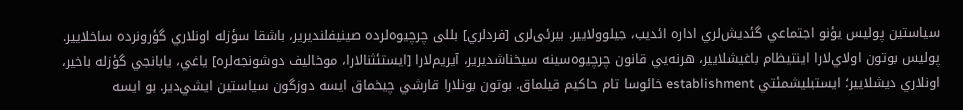سياستين پوليس يؤنو اجتماعي گئديش‌لري اداره ائديب، جيلوولايير. بیرئی‌لری [فردلري] بللی چرچیوه‌لرده صينيفلنديرير، باشقا سؤزله اونلاري گؤرونرده ساخلايير. پولیس بوتون اولاي‌لارا اینتیظام باغيشلايير، هرنه‌يي قانون چرچيوه‌سينه سيخناشديرير، آيريم‌لارا [ایستئثنالارا، موخالیف دوشونجه‌لره] ياغي، يابانجي گؤزله باخير، اونلاري ديشلايير؛ ايستبليشمئتي establishment خائوسا تام حاکيم قيلماق. بوتون بونلارا قارشي چيخماق ايسه دوزگون سياستين ايشي‌دير. بو ايسه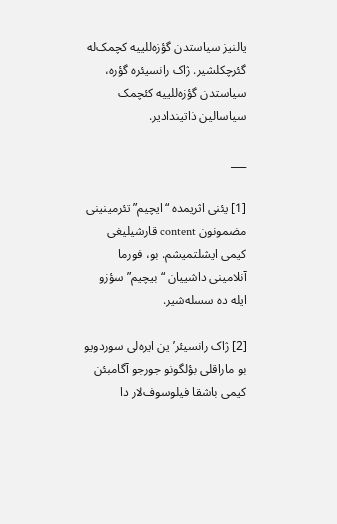يالنيز سياستدن گؤزه‌للييه کچمک‌له گئرچکلشير. ژاک رانسيئره گؤره، سياستدن گؤزه‌للييه کئچمک سياسالين ذاتيندادير.

___

[1] یئنی اثریمده “ایچیم” تئرمینینی مضمونون content قارشیلیغی کیمی ایشلتمیشم. بو، فورما آنلامینی داشییان “بیچیم” سؤزو ایله ده سسله‌شیر.

[2] ژاک رانسیئر’ین ایره‌لی سوردویو بو ماراقلی بؤلگونو جورجو آگامبئن کیمی باشقا فیلوسوف‌لار دا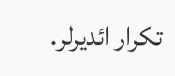تکرار ائدیرلر.